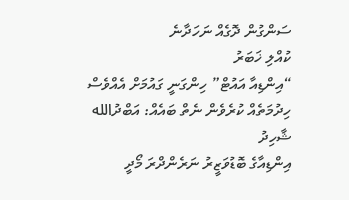ސަންގުން ދޮގެއް ނަހަދާނެ
ކުއްލި ޚަބަރު
“އިންޑިއާ އައުޓް” ހިންގަނީ ގައުމަށް އެއްވެސް ހިދުމަތެއް ކުރެވެން ނެތް ބައެއް: އަބްދުالله ޝާހިދު
އިންޑިއާގެ ބޮޑުވަޒީރު ނަރެންދްރަ މޯދީ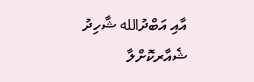އާއި އަބްދުالله ޝާހިދު
ޝެއާރކޮށްލާ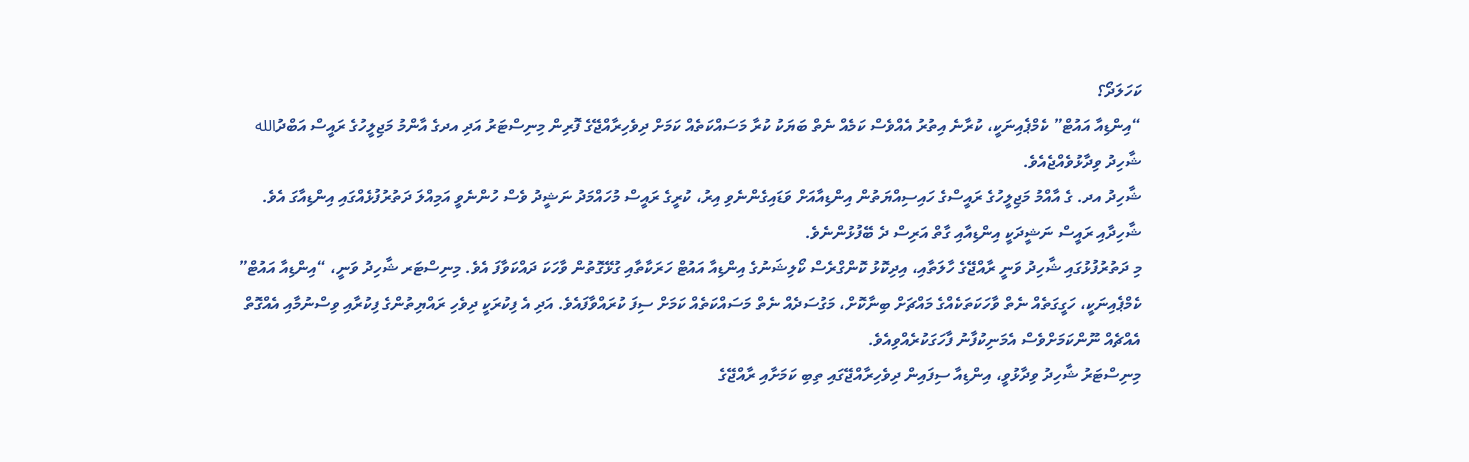ކަހަލަދޯ؟
“އިންޑިއާ އައުޓް” ކެމްޕެއިނަކީ، ކުރާނެ އިތުރު އެއްވެސް ކަމެއް ނެތް ބަޔަކު ކުރާ މަސައްކަތެއް ކަމަށް ދިވެހިރާއްޖޭގެ ފޮރިން މިނިސްޓަރު އަދި އދގެ އާންމު މަޖިލީހުގެ ރައީސް އަބްދުالله ޝާހިދު ވިދާޅުވެއްޖެއެވެ.
ޝާހިދު އދ. ގެ އާއްމު މަޖިލީހުގެ ރައީސްގެ ހައިސިއްޔަތުން އިންޑިއާއަށް ވަޑައިގެންނެވި އިރު، ކުރީގެ ރައީސް މުހައްމަދު ނަޝީދު ވެސް ހުންނެވީ އަމިއްލަ ދަތުރުފުޅެއްގައި އިންޑިއާގަ އެވެ. ޝާހިދާއި ރައީސް ނަޝީދަކީ އިންޑިއާއި ގާތް އަރިސް ދެ ބޭފުޅުންނެވެ.
މި ދަތުރުފުޅުގައި ޝާހިދު ވަނީ ރާއްޖޭގެ ހާލަތާއި، އިދިކޮޅު ކޮންގްރެސް ކޯލިޝަނުގެ އިންޑިއާ އައުޓް ހަރަކާތާއި ގުޅޭގޮތުން ވާހަކަ ދައްކަވާފަ އެވެ. މިނިސްޓަރ ޝާހިދު ވަނީ، “އިންޑިއާ އައުޓް” ކެމްޕެއިނަކީ، ހަގީގަތެއް ނެތް ވާހަކަތަކެއްގެ މައްޗަށް ބިނާކޮށް، މަގުސަދެއް ނެތް މަސައްކަތެއް ކަމަށް ސިފަ ކުރައްވާފައެވެ. އަދި އެ ފިކުރަކީ ދިވެހި ރައްޔިތުންގެ ފިކުރާއި ވިސްނުމާއި އެއްގޮތް އެއްޗެއް ނޫންކަމަށްވެސް އެމަނިކުފާނު ފާހަގަކުރެއްވިއެވެ.
މިނިސްޓަރު ޝާހިދު ވިދާޅުވީ، އިންޑިއާ ސިފައިން ދިވެހިރާއްޖޭގައި ތިބި ކަމަށާއި ރާއްޖޭގެ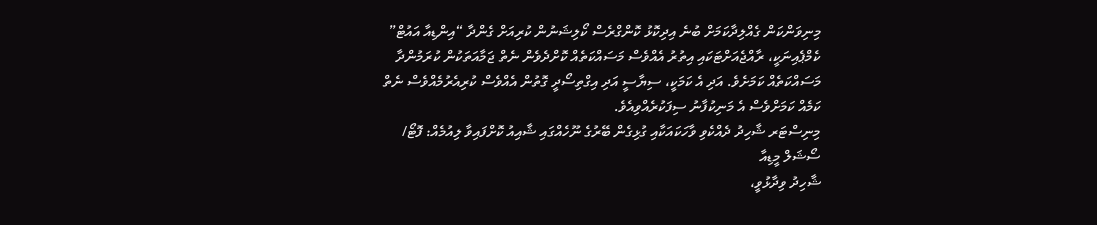މިނިވަންކަން ގެއްލިދާކަމަށް ބުނެ އިދިކޮޅު ކޮންގްރެސް ކޯލިޝަނުން ކުރިއަށް ގެންދާ “އިންޑިއާ އައުޓް” ކެމްޕެއިނަކީ، ރާއްޖެއަށްޓަކައި އިތުރު އެއްވެސް މަސައްކަތެއް ކޮށްދެވެން ނެތް ޖަމާއަތަކުން ކުރަމުންދާ މަސައްކަތެއް ކަމަށެވެ. އަދި އެ ކަމަކީ، ސިޔާސީ އަދި އިގްތިސޯދީ ގޮތުން އެއްވެސް ކުރިއެރުމެއްވެސް ނެތް ކަމެއް ކަމަށްވެސް އެ މަނިކުފާނު ސިފަކުރެއްވިއެވެ.
މިނިސްޓަރ ޝާހިދު ދެއްކެވި ވާހަކައަކާއި ގުޅިގެން ބޭރުގެ ނޫހެއްގައި ޝާއިއު ކޮށްފައިވާ ލިއުމެއް: ފޮޓޯ/ ސޯޝަލް މީޑިއާ
ޝާހިދު ވިދާޅުވީ،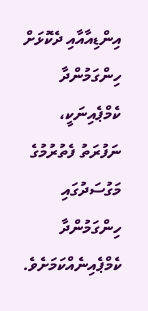އިންޑިއާއާއި ދެކޮޅަށް ހިންގަމުންދާ ކެމްޕެއިނަކީ، ނަފުރަތު ފެތުރުމުގެ މަގުސަދުގައި ހިންގަމުންދާ ކެމްޕެއިނެއްކަމަށެވެ.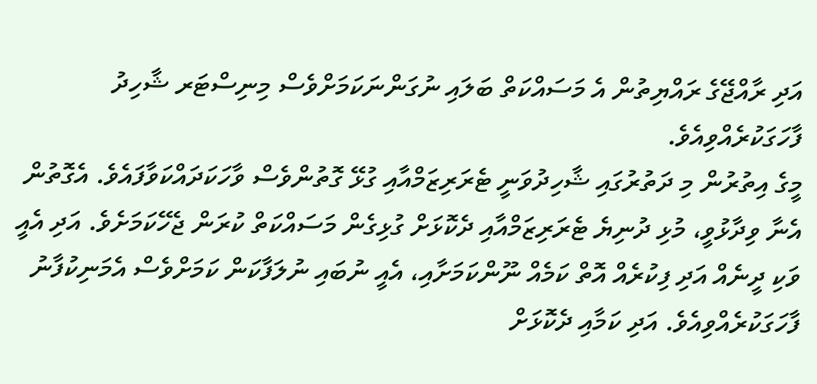އަދި ރާއްޖޭގެ ރައްޔިތުން އެ މަސައްކަތް ބަލައި ނުގަންނަކަމަށްވެސް މިނިސްޓަރ ޝާހިދު ފާހަގަކުރެއްވިއެވެ.
މީގެ އިތުރުން މި ދަތުރުގައި ޝާހިދުވަނީ ޓެރަރިޒަމްއާއި ގުޅޭ ގޮތުންވެސް ވާހަކަދައްކަވާފައެވެ. އެގޮތުން އެނާ ވިދާޅުވީ، މުޅި ދުނިޔެ ޓެރަރިޒަމްއާއި ދެކޮޅަށް ގުޅިގެން މަސައްކަތް ކުރަން ޖެހޭކަމަށެވެ. އަދި އެއީ ވަކި ދީނެއް އަދި ފިކުރެއް އޮތް ކަމެއް ނޫންކަމަށާއި، އެއީ ނުބައި ނުލަފާކަން ކަމަށްވެސް އެމަނިކުފާނު ފާހަގަކުރެއްވިއެވެ. އަދި ކަމާއި ދެކޮޅަށް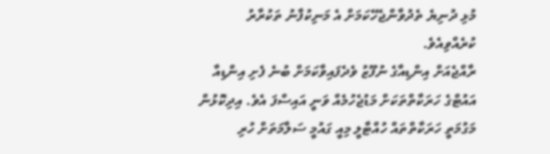މުޅި ދުނިޔެ ތެދުވާންޖެހޭކަމަށް އެ މަނިކުފާނު ތަކުރާރު ކުރެއްވިއެވެ.
ރާއްޖެއަށް އިންޑިއާގެ ނުފޫޒު ވެދެފައިވާކަމަށް ބުނެ ފެށި އިންޑިއާ އައުޓްގެ ހަރަކާތްތަކަށް މަޑުޖެހުމެއް ވަނީ އައިސްފަ އެވެ. އިދިކޮޅުން މަގުމަތީ ހަރަކާތްތައް ހުއްޓާލީ މިއީ ގައުމީ ސަލާމަތަށް ހުރި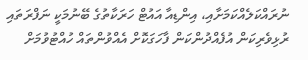ނުރައްކަލެއްކަމަށާއި، އިންޑިއާ އައުޓް ހަރަކާތުގެ ބޭނުމަކީ ނަފްރަތައި ރުޅިވެރިކަން އުފެއްދުންކަން ފާހަގަކޮށް އެއްވުންތައް ހުއްޓުވުމަށް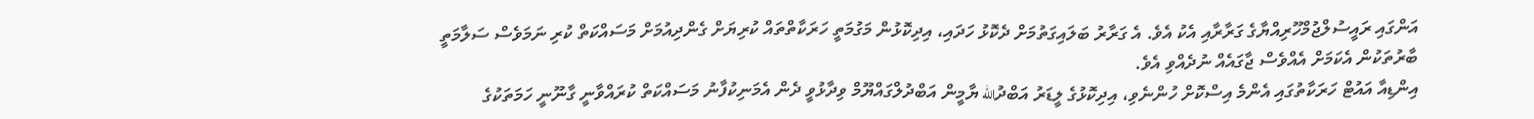އަންގައި ރައީސުލްޖުމްހޫރިއްޔާގެ ގަރާރާއި އެކު އެވެ. އެ ގަރާރު ބަލައިގަތުމަށް ދެކޮޅު ހަދައި، އިދިކޮޅުން މަގުމަތީ ހަރަކާތްތައް ކުރިޔަށް ގެންދިއުމަށް މަސައްކަތް ކުރި ނަމަވެސް ސަލާމަތީ ބާރުތަކުން އެކަމަށް އެއްވެސް ޖާގައެއް ނުދެއްވި އެވެ.
އިންޑިއާ އައުޓް ހަރަކާތުގައި އެންމެ އިސްކޮށް ހުންނެވި، އިދިކޮޅުގެ ލީޑަރު އަބްދުالله ޔާމީން އަބްދުލްގައްޔޫމް ވިދާޅުވީ ދެން އެމަނިކުފާނު މަސައްކަތް ކުރައްވާނީ ގާނޫނީ ހަމަތަކުގެ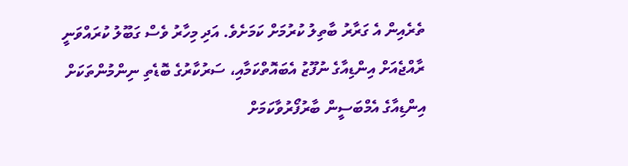ތެރެއިން އެ ގަރާރު ބާތިލު ކުރުމަށް ކަމަށެވެ. އަދި މިހާރު ވެސް ގަބޫލު ކުރައްވަނީ ރާއްޖެއަށް އިންޑިއާގެ ނުފޫޒު އެބައޮތްކަމާއި، ސަރުކާރުގެ ބޮޑެތި ނިންމުންތަކަށް އިންޑިއާގެ އެމްބަސީން ބާރުފޯރުވާކަމަށް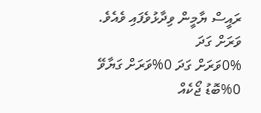ރައީސް ޔާމީން ވިދާޅުވެފައި ވެއެވެ.
ވަރަށް ގަދަ
0%ވަރަށް ގަދަ 0%ވަރަށް ގަޔާވޭ 0%ބޮޑު ޖޯކެއް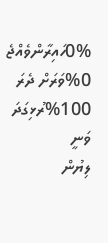0%ހައިރާންވެއްޖެ 0%ވަރަށް ދެރަ 100%ރުޅިގަދަ ވަނީ
ލިޔުން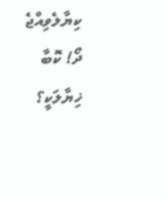ކިޔާލެވިއްޖެ ދޯ! ކޮބާ ޚިޔާލަކީ؟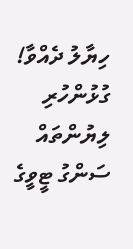ހިޔާލު ދެއްވާ!
ގުޅުންހުރި ލިޔުންތައް
ސަންގު ޓީވީގެ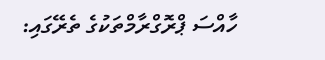ހާއްސަ ޕްރޮގްރާމްތަކުގެ ތެރޭގައި: